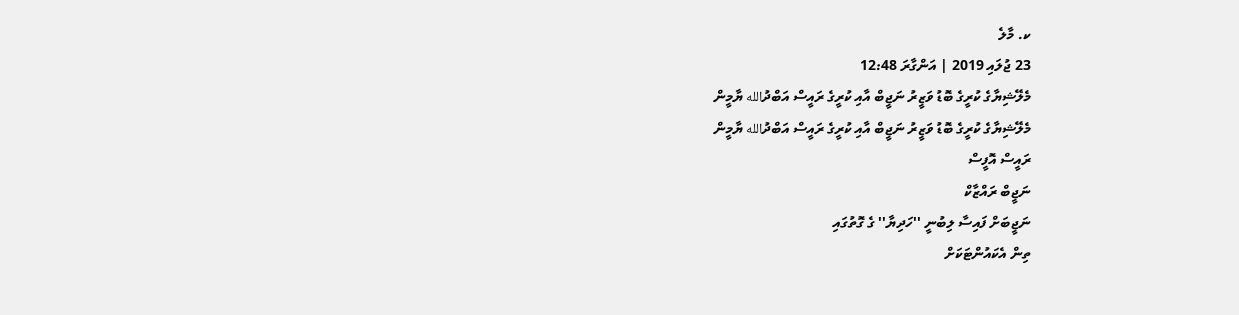ކ. މާލެ
23 ޖުލައި 2019 | އަންގާރަ 12:48
މެލޭޝިޔާގެ ކުރީގެ ބޮޑު ވަޒީރު ނަޖީބް އާއި ކުރީގެ ރައީސް އަބްދުالله ޔާމީން
މެލޭޝިޔާގެ ކުރީގެ ބޮޑު ވަޒީރު ނަޖީބް އާއި ކުރީގެ ރައީސް އަބްދުالله ޔާމީން
ރައީސް އޮފީސް
ނަޖީބް ރައްޒާކް
ނަޖީބަށް ފައިސާ ލިބުނީ ''ހަދިޔާ'' ގެ ގޮތުގައި
ތިން އެކައުންޓަކަށް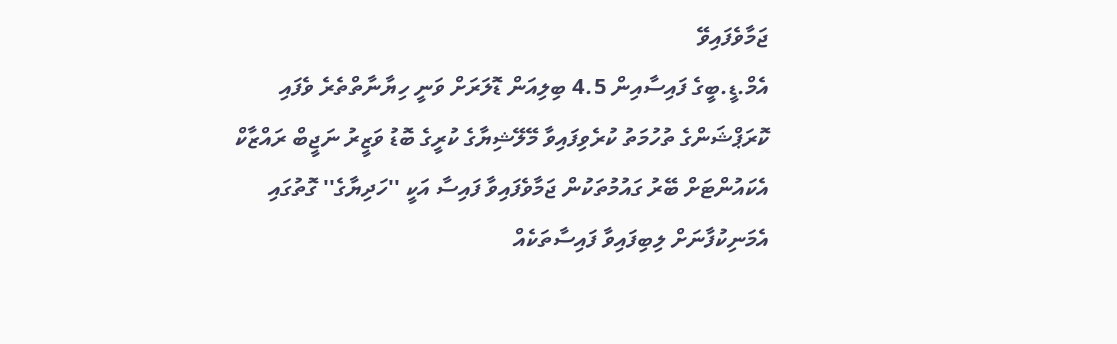ޖަމާވެފައިވޭ
އެމް.ޑީ.ބީގެ ފައިސާއިން 4.5 ބިލިއަން ޑޮލަރަށް ވަނީ ހިޔާނާތްތެރެ ވެފައި
ކޮރަޕްޝަންގެ ތުހުމަތު ކުރެވިފައިވާ މޭލޭޝިޔާގެ ކުރީގެ ބޮޑު ވަޒީރު ނަޖީބް ރައްޒާކް އެކައުންޓަށް ބޭރު ގައުމުތަކުން ޖަމާވެފައިވާ ފައިސާ އަކީ ''ހަދިޔާގެ'' ގޮތުގައި އެމަނިކުފާނަށް ލިބިފައިވާ ފައިސާތަކެއް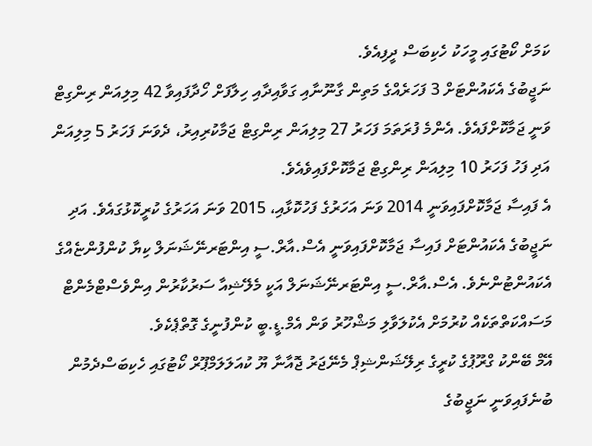ކަމަށް ކޯޓުގައި މީހަކު ހެކިބަސް ދީފިއެވެ.
ނަޖީބުގެ އެކައުންޓަށް 3 ފަހަރެއްގެ މަތިން ގާނޫނާއި ގަވާއިދާއި ހިލާފަށް ހޯދާފައިވާ 42 މިލިއަން ރިންގިޓް ވަނީ ޖަމާކޮށްފައެވެ. އެންމެ ފުރަތަމަ ފަހަރު 27 މިލިއަން ރިންގިޓް ޖަމާކުރިއިރު، ދެވަނަ ފަހަރު 5 މިލިއަން އަދި ފަހު ފަހަރު 10 މިލިއަން ރިންގިޓް ޖަމާކޮށްފައިވެއެވެ.
އެ ފައިސާ ޖަމާކޮށްފައިވަނީ 2014 ވަނަ އަހަރުގެ ފަހުކޮޅާއި، 2015 ވަނަ އަހަރުގެ ކުރީކޮޅުގައެވެ. އަދި ނަޖީބުގެ އެކައުންޓަށް ފައިސާ ޖަމާކޮށްފައިވަނީ އެސް.އާރް.ސީ އިންޓަރނޭޝަނަލް ކިޔާ ކުންފުންޏެއްގެ އެކައުންޓުންނެވެ. އެސް.އާރް.ސީ އިންޓަރނޭޝަނަލް އަކީ މެލޭޝިއާ ސަރުކާރުން އިންވެސްޓްމެންޓް މަސައްކަތްތަކެއް ކުރުމަށް އެކުލަވާލި މަޝްހޫރު ވަން އެމް.ޑީ.ބީ ކުންފުނީގެ ގޮތްޕެކެވެ.
އޭމް ބޭންކު ގްރޫޕުގެ ކުރީގެ ރިލޭޝަންޝިޕް މެނޭޖަރު ޖޮއާނާ ޔޫ ކުއަލަލަމްޕޫރް ކޯޓުގައި ހެކިބަސްދެމުން ބުނެފައިވަނީ ނަޖީބުގެ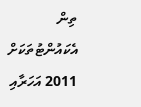ތިން އެކައުންޓުތަކަށް 2011 އަހަރާއި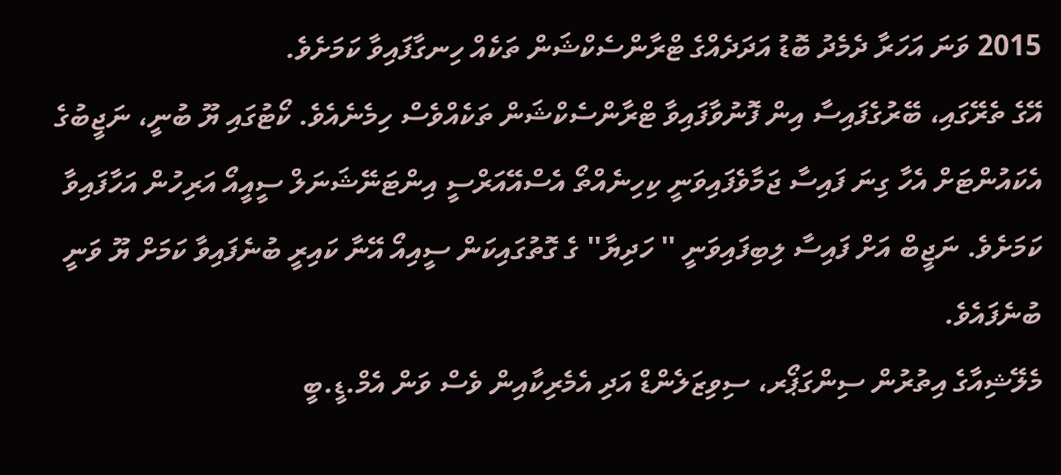2015 ވަނަ އަހަރާ ދެމެދު ބޮޑު އަދަދެއްގެ ޓްރާންސެކްޝަން ތަކެއް ހިނގާފައިވާ ކަމަށެވެ.
އޭގެ ތެރޭގައި، ބޭރުގެފައިސާ އިން ފޮނުވާފައިވާ ޓްރާންސެކްޝަން ތަކެއްވެސް ހިމެނެއެވެ. ކޯޓުގައި ޔޫ ބުނީ، ނަޖީބުގެ އެކައުންޓަށް އެހާ ގިނަ ފައިސާ ޖަމާވެފައިވަނީ ކިހިނެއްތޯ އެސްއޭއަރްސީ އިންޓަނޭޝަނަލް ސީއީއޯ އަރިހުން އަހާފައިވާ ކަމަށެވެ. ނަޖީބް އަށް ފައިސާ ލިބިފައިވަނީ '' ހަދިޔާ'' ގެ ގޮތުގައިކަން ސީއިއޯ އޭނާ ކައިރީ ބުނެފައިވާ ކަމަށް ޔޫ ވަނީ ބުނެފައެވެ.
މެލޭޝިއާގެ އިތުރުން ސިންގަޕޯރ، ސިވިޒަލެންޑް އަދި އެމެރިކާއިން ވެސް ވަން އެމް.ޑީ.ބީ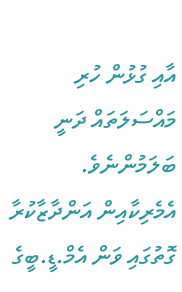އާއި ގުޅުން ހުރި މައްސަލަތައް ދަނީ ބަލަމުންނެވެ. އެމެރިކާއިން އަންދާޒާކުރާ ގޮތުގައި ވަން އެމް.ޑީ.ބީގެ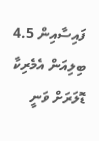ފައިސާއިން 4.5 ބިލިއަން އެމެރިކާ ޑޮލަރަށް ވަނީ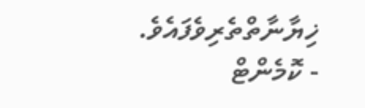ޚިޔާނާތްތެރިވެފައެވެ.
- ކޮމެންޓް